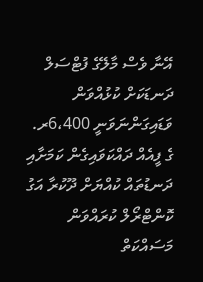އޭނާ ވެސް މާލޭގެ ފުޓްސަލް ދަނޑަކަށް ކުޅުއްވަން ވަޑައިގަންނަވަނީ 6،400ރ. ގެ ފީއެއް ދައްކަވައިގެން ކަމަށާއި ދަނޑުތައް ކުއްޔަށް ދޫކުރާ އަގު ކޮންޓްރޯލް ކުރައްވަން މަސައްކަތް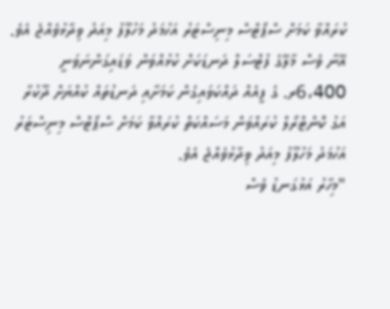ކުރައްވާ ކަމަށް ސްޕޯޓްސް މިނިސްޓަރު އަހުމަދު މަހުލޫފު މިއަދު ވިދާޅުވެއްޖެ އެވެ.
އޭނާ ވެސް މާލޭގެ ފުޓްސަލް ދަނޑަކަށް ކުޅުއްވަން ވަޑައިގަންނަވަނީ 6،400ރ. ގެ ފީއެއް ދައްކަވައިގެން ކަމަށާއި ދަނޑުތައް ކުއްޔަށް ދޫކުރާ އަގު ކޮންޓްރޯލް ކުރައްވަން މަސައްކަތް ކުރައްވާ ކަމަށް ސްޕޯޓްސް މިނިސްޓަރު އަހުމަދު މަހުލޫފު މިއަދު ވިދާޅުވެއްޖެ އެވެ.
"މިހާރު އަޅުގަނޑު ވެސް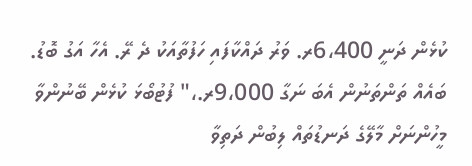ކުޅެން ދަނީ 6،400ރ. ވަރު ދައްކާފައި ހަފުތާއަކު ދެ ރޭ. އެހާ އަގު ބޮޑު. ބައެއް ތަންތަނުން އެބަ ނަގާ 9،000ރ.،" ފުޓުބޯޅަ ކުޅެން ބޭނުންވާ މީހުންނަށް މާލޭގެ ދަނޑުތައް ލިބުން ދަތިވާ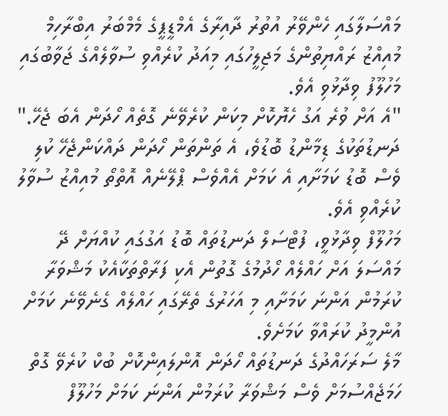މައްސަލާގައި ހެންވޭރު އުތުރު ދާއިރާގެ އެމްޑީޕީގެ މެމްބަރު އިބްރާހިމް މުއިއްޒު ރައްޔިތުންގެ މަޖިލީހުގައި މިއަދު ކުރެއްވި ސުވާލެއްގެ ޖަވާބުގައި މަހުލޫފު ވިދާޅުވި އެވެ.
"އެ އަށް ވުރެ އަގު ހެޔޮކޮށް މިކަން ކުރެވޭނެ ގޮތެއް ހޯދަން އެބަ ޖެހޭ."
ދަނޑުތަކުގެ ޑިމާންޑު ބޮޑުވެ، އެ ތަންތަން ހޯދަން ދައްކަންޖެހޭ ކުލި ވެސް ބޮޑު ކަމަށާއި އެ ކަމަށް އެއްވެސް ޕްލޭނެއް އޮތްތޯ މުއިއްޒު ސުވާލު ކުރެއްވި އެވެ.
މަހުލޫފް ވިދާޅުވީ، ފުޓްސަލް ދަނޑުތައް ބޮޑު އަގުގައި ކުއްޔަށް ދޭ މައްސަލަ އަށް ހައްލެއް ހޯދުމުގެ ގޮތުން އެކި ފަރާތްތަކާއެކު މަޝްވަރާ ކުރަމުން އަންނަ ކަމަށާއި މި އަހަރުގެ ތެރޭގައި ހައްލެއް ގެނެވޭނެ ކަމަށް އުންމީދު ކުރައްވާ ކަމަށެވެ.
މާލެ ސަރަހައްދުގެ ދަނޑުތައް ހޯދަން އޮންލައިންކޮށް ބުކް ކުރެވޭ ގޮތް ހަމަޖެއްސުމަށް ވެސް މަޝްވަރާ ކުރަމުން އަންނަ ކަމަށް މަހުލޫފް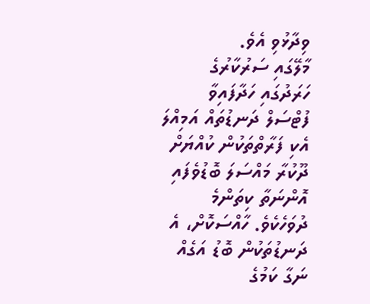ވިދާޅުވި އެވެ.
މާލޭގައި ސަރުކާރުގެ ހަރަދުގައި ހަދާފައިވާ ފުޓްސަލް ދަނޑުތައް އަމިއްލަ އެކި ފަރާތްތަކުން ކުއްޔަށް ދޫކުރާ މައްސަލަ ބޮޑުވެފައި އޮންނަތާ ކިތަންމެ ދުވަހެކެވެ. ހާއްސަކޮށް، އެ ދަނޑުތަކުން ބޮޑު އަގެއް ނަގާ ކަމުގެ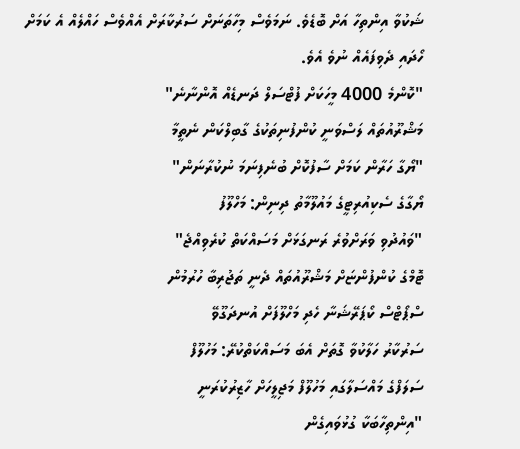ޝަކުވާ އިންތިހާ އަށް ބޮޑެވެ. ނަމަވެސް މިހާތަނަށް ސަރުކާރަށް އެއްވެސް ހައްލެއް އެ ކަމަށް ހޯދައި ދެވިފައެއް ނުވެ އެވެ.
"ކޮންމެ 4000 މީހަކަށް ފުޓްސަލް ދަނޑެއް އޮންނާނެ"
މަޝްރޫއުތައް ލަސްވަނީ ކުންފުނިތަކުގެ ގާބިލްކަން ނެތީމާ
"ޔޯގާ ހަރާން ކަމަށް ސާފުކޮށް ބުނެފިނަމަ ނުކުރާނަން"
ޔޯގާގެ ސެކިއުރިޓީގެ މައުލޫމާތު ދިނިން: މަހްލޫފު
"ވައުދުވި ވަރަށްވުރެ ރަނގަޅަށް މަސައްކަތް ކުރެވިއްޖެ"
ޓޮމްގެ ކުންފުންޏަށް މަޝްރޫއުތައް ދެނީ ތަޖުރިބާ ހުރުމުން
ސްޕޯޓްސް ކޯޕަރޭޝަނާ ހެދި މަހްލޫފަށް އުނދަގޫވޭ
ސަރުކާރު ހަލާކުވާ ގޮތަށް އެބަ މަސައްކަތްކުރޭ: މަހުލޫފް
ސަލަފްގެ މައްސަލާގައި މަހުލޫފް މަޖިލީހަށް ހާޒިރުކުރަނީ
"އިންތިހާބަކާ ގުޅުވައިގެން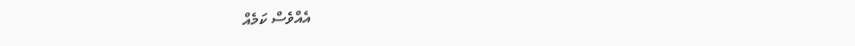އެއްވެސް ކަމެއް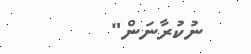ނުކުރާނަން"